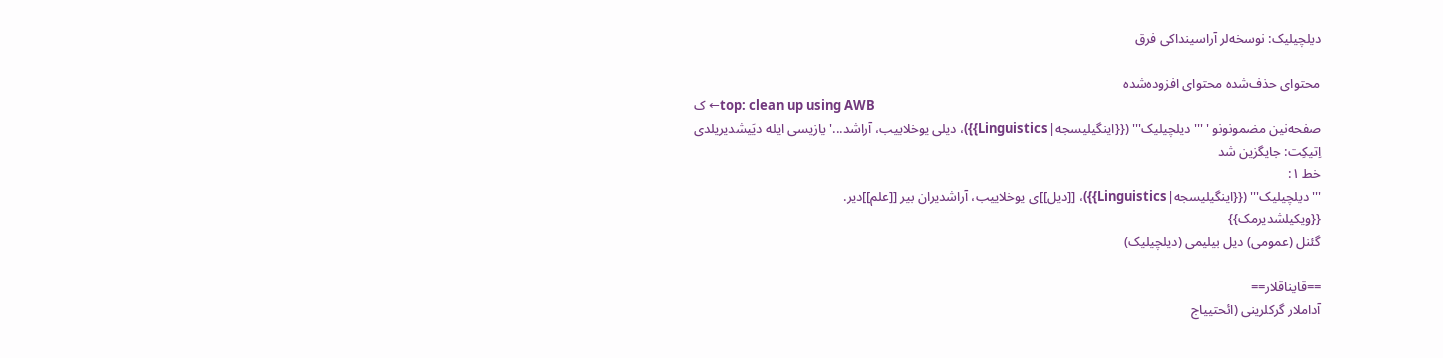دیلچیلیک: نوسخه‌لر آراسینداکی فرق

محتوای حذف‌شده محتوای افزوده‌شده
ک ←top: clean up using AWB
صفحه‌‌نین مضمونونو ' '''دیلچیلیک''' ({{اینگیلیسجه|Linguistics}})، دیلی یوخلاییب، آراشد...' يازیسی ایله ديَیشدیریلدی
اِتیکِت: جایگزین شد
خط ۱:
'''دیلچیلیک''' ({{اینگیلیسجه|Linguistics}})، [[دیل]]ی یوخلاییب، آراشدیران بیر [[علم]]دیر.
{{ویکیلشدیرمک}}
گئنل (عمومی) دیل بیلیمی (دیلچیلیک)

==قایناقلار==
آداملار گرکلرینی (ائحتییاج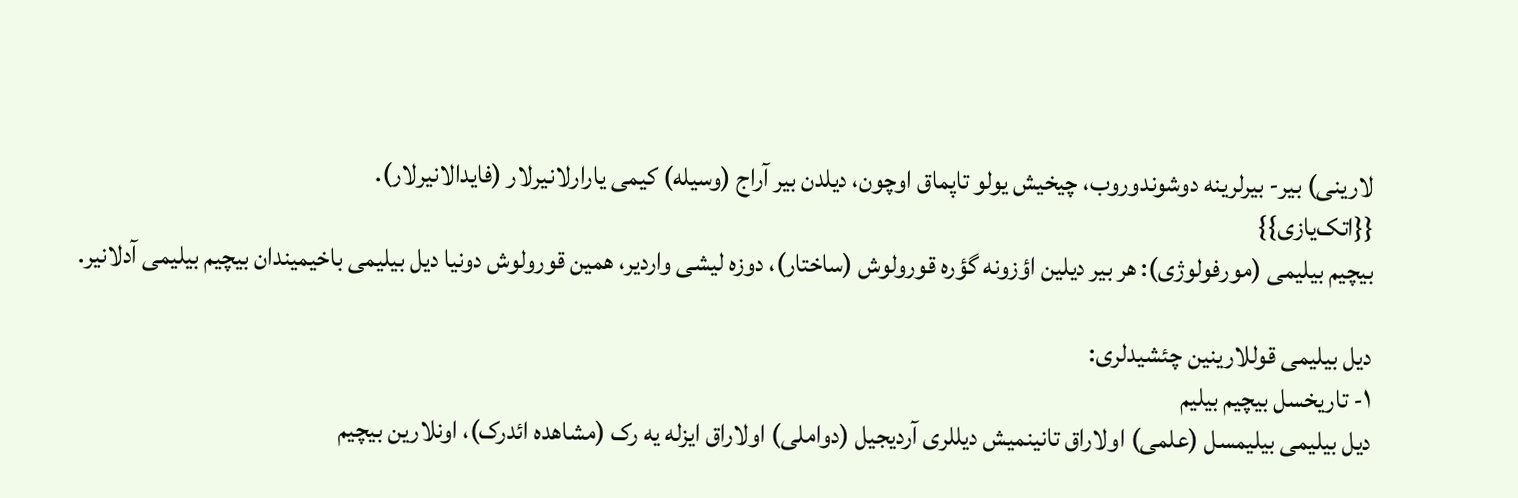لارینی) بیر- بیرلرینه دوشوندوروب، چیخیش یولو تاپماق اوچون، دیلدن بیر آراج (وسیله) کیمی یارارلانیرلار (فایدالانیرلار).
{{اتک‌یازی}}
بیچیم بیلیمی (مورفولوژی): هر بیر دیلین اؤزونه گؤره قورولوش (ساختار)، دوزه لیشی واردیر، همین قورولوش دونیا دیل بیلیمی باخیمیندان بیچیم بیلیمی آدلانیر.

دیل بیلیمی قوللارینین چئشیدلری:
۱- تاریخسل بیچیم بیلیم
دیل بیلیمی بیلیمسل (علمی) اولاراق تانینمیش دیللری آردیجیل (دواملی) اولاراق ایزله یه رک (مشاهده ائدرک)، اونلارین بیچیم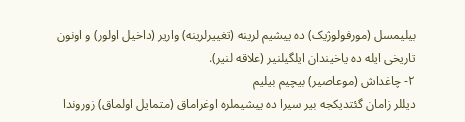بیلیمسل (مورفولوژیک) ده ییشیم لرینه (تغییرلرینه) واریر (داخیل اولور) و اونون تاریخی ایله ده یاخیندان ایلگیلنیر (علاقه لنیر).
۲- چاغداش (موعاصیر) بیچیم بیلیم
دیللر زامان گئتدیکجه بیر سیرا ده ییشیملره اوغراماق (متمایل اولماق) زوروندا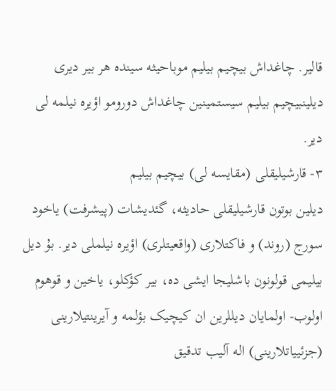قالیر. چاغداش بیچیم بیلیم موباحیثه سینده هر بیر دیری دیلینبیچیم بیلیم سیستمینین چاغداش دورومو اؤیره نیلمه لی دیر.
۳- قارشیلیقلی (مقایسه لی) بیچیم بیلیم
دیلین بوتون قارشیلیقلی حادیثه، گئدیشات (پیشرفت) یاخود سورج (روند) و فاکتلاری (واقعیتلری) اؤیره نیلملی دیر. بۇ دیل بیلیمی قولونون باشلیجا ایشی ده، بیر کؤکلو، یاخین و قوهوم اولوب- اولمایان دیللرین ان کیچیک بؤلمه و آیرینتیلارینی (جزئییاتلارینی) اله آلیب تدقیق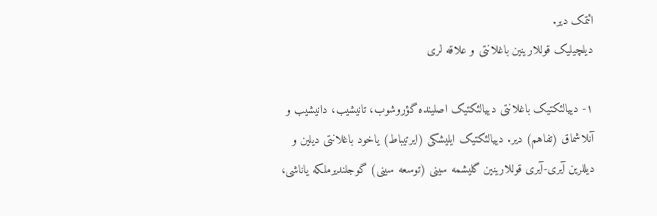ائتمک دیر.
دیلچیلیک قوللارینین باغلانتی و علاقه لری

۱- دییالئکتیک باغلانتی دییالئکتیک اصلینده گؤروشوب، تانیشیب، دانیشیب و آنلاشماق (تفاهم) دیر. دییالئکتیک ایلیشکی (ایرتیباط) یاخود باغلانتی دیلین و دیللرین آیری-آیری قوللارینین گلیشمه سینی (توسعه سینی) گوجلندیرملکه یاناشی،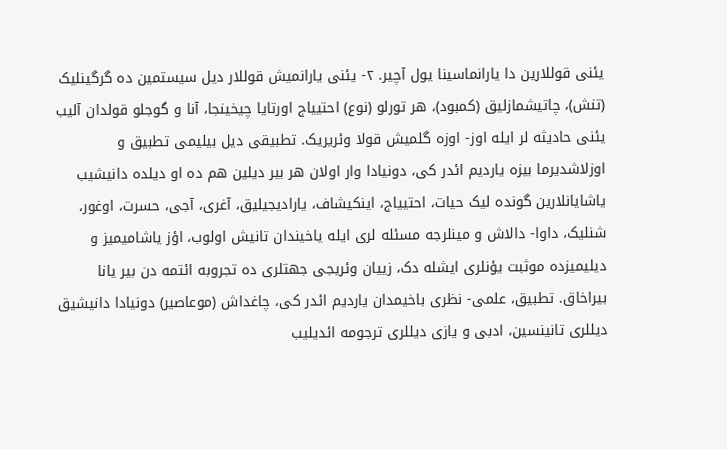یئنی قوللارین دا یارانماسینا یول آچیر. ۲- یئنی یارانمیش قوللار دیل سیستمین ده گرگینلیک (تنش)، چاتیشمازلیق (کمبود)، هر تورلو (نوع) احتییاج اورتایا چیخینجا، آنا و گوجلو قولدان آلیب یئنی حادیثه لر ایله اوز- اوزه گلمیش قولا وئریریک. تطبیقی دیل بیلیمی تطبیق و اوزلاشدیرما بیزه یاردیم ائدر کی، دونیادا وار اولان هر بیر دیلین هم ده او دیلده دانیشیب یاشایانلارین گونده لیک حیات، احتییاج، اینکیشاف، یارادیجیلیق، آغری، آجی، حسرت، اوغور، شنلیک، داوا- دالاش و مینلرجه مسئله لری ایله یاخیندان تانیش اولوب، اؤز یاشامیمیز و دیلیمیزده موثبت یؤنلری ایشله دک، زییان وئریجی جهتلری ده تجروبه ائتمه دن بیر یانا بیراخاق. تطبیق، علمی- نظری باخیمدان یاردیم ائدر کی، چاغداش (موعاصیر) دونیادا دانیشیق دیللری تانینسین، ادبی و یازی دیللری ترجومه ائدیلیب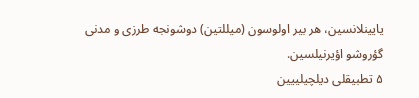یایینلانسین، هر بیر اولوسون (میللتین) دوشونجه طرزی و مدنی گؤروشو اؤیرنیلسین.
۵ تطبیقلی دیلچیلییین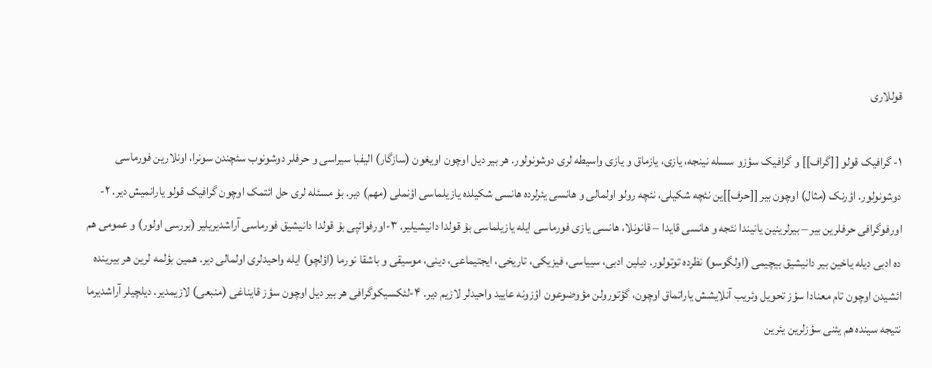قوللاری

۱- گرافیک قولو [[گراف]] و گرافیک سؤزو سسله نینجه، یازی، یازماق و یازی واسیطه لری دوشونولور. هر بیر دیل اوچون اویغون (سازگار) الیفبا سیراسی و حرفلر دوشونوب سئچندن سونرا، اونلارین فورماسی دوشونولور. اؤرنک (مثال) اوچون بیر [[حرف]]ین نئچه شکیلی، نئچه رولو اولمالی و هانسی یئرلرده هانسی شکیلده یازیلماسی اؤنملی (مهم) دیر. بۇ مسئله لری حل ائتمک اوچون گرافیک قولو یارانمیش دیر. ۲-اورفوگرافی حرفلرین بیر – بیرلرینین یانیندا نئجه و هانسی قایدا – قانونلا، هانسی یازی فورماسی ایله یازیلماسی بۇ قولدا دانیشیلیر. ۳-اورفوائپی بۇ قولدا دانیشیق فورماسی آراشدیریلیر (بررسی اولور) و عمومی هم ده ادبی دیله یاخین بیر دانیشیق بیچیمی (اولگوسو) نظرده توتولور. دیلین ادبی، سییاسی، فیزیکی، تاریخی، ایجتیماعی، دینی، موسیقی و باشقا نورما (اؤلچو) ایله واحیدلری اولمالی دیر. همین بؤلمه لرین هر بیرینده ائشیدن اوچون تام معنادا سؤز تحویل وئریب آنلایشش یاراتماق اوچون، گؤتورولن مؤوضوعون اؤزونه عایید واحیدلر لازیم دیر. ۴-لئکسیکوگرافی هر بیر دیل اوچون سؤز قایناغی (منبعی) لازیمدیر. دیلچیلر آراشدیرما نتیجه سینده هم یئنی سؤزلرین یئرین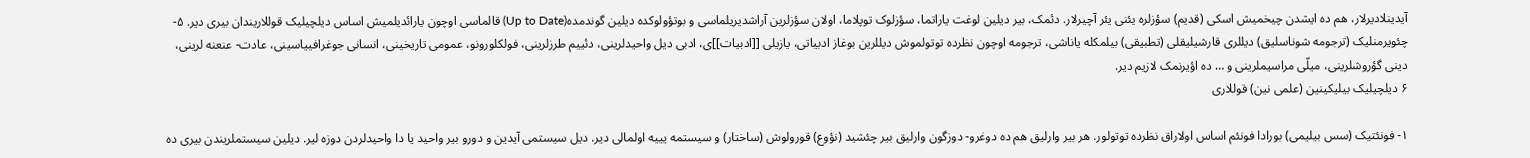آیدینلادیرلار، هم ده ایشدن چیخمیش اسکی (قدیم) سؤزلره یئنی یئر آچیرلار. دئمک، بیر دیلین لوغت یاراتما، سؤزلوک توپلاما، اولان سؤزلرین آراشدیریلماسی و بوتؤولوکده دیلین گوندمده(Up to Date) قالماسی اوچون یارائدیلمیش اساس دیلچیلیک قوللاریندان بیری دیر. ۵-چئویرمنلیک (ترجومه شوناسلیق) دیللری قارشیلیقلی (تطبیقی) بیلمکله یاناشی، ترجومه اوچون نظرده توتولموش دیللرین بوغاز ادبیاتی، یازیلی [[ادبیات]]ی، ادبی دیل واحیدلرینی، دئییم طرزلرینی، فولکلورونو، عمومی تاریخینی، انسانی جوغرافییاسینی، عادت- عنعنه لرینی، دینی گؤروشلرینی، میلّی مراسیملرینی و … ده اؤیرنمک لازیم دیر.
۶ دیلچیلیک بیلیکینین (علمی نین) قوللاری

۱- فونئتیک (سس بیلیمی) بورادا فونئم اساس اولاراق نظرده توتولور. هر بیر وارلیق هم ده دوغرو- دوزگون وارلیق بیر چئشید (نؤوع) قورولوش (ساختار) و سیستمه یییه اولمالی دیر. دیل سیستمی آیدین و دورو بیر واحید یا دا واحیدلردن دوزه لیر. دیلین سیستملریندن بیری ده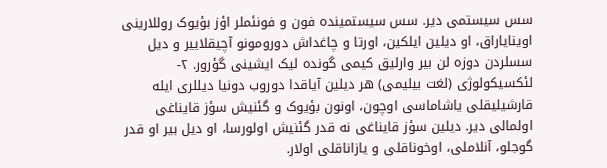سس سیستمی دیر. سس سیستمینده فون و فونئملر اؤز بؤیوک روللارینی اوینایاراق، او دیلین ایلکین، اورتا و چاغداش دورومونو آچیقلاییر و دیل سسلردن دوزه لن بیر وارلیق کیمی گونده لیک ایشینی گؤرور. ۲- لئکسیکولوژی (لغت بیلیمی) هر دیلین آیاقدا دوروب دونیا دیللری ایله قارشیلیقلی یاشاماسی اوچون، اونون بؤیوک و گئنیش سؤز قایناغی اولمالی دیر. دیلین سؤز قایناغی نه قدر گئنیش اولورسا، او دیل بیر او قدر گوجلو، آنلاملی، اوخوناقلی و یازاناقلی اولار.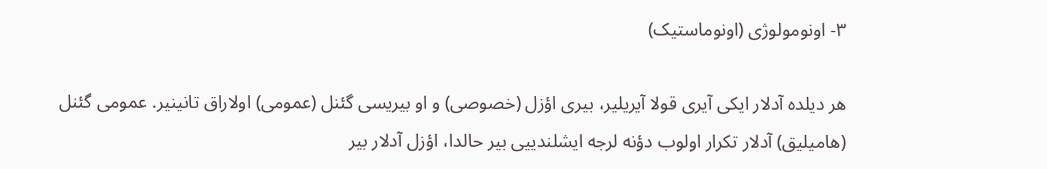۳- اونومولوژی (اونوماستیک)

هر دیلده آدلار ایکی آیری قولا آیریلیر، بیری اؤزل (خصوصی) و او بیریسی گئنل (عمومی) اولاراق تانینیر. عمومی گئنل (هامیلیق) آدلار تکرار اولوب دؤنه لرجه ایشلندییی بیر حالدا، اؤزل آدلار بیر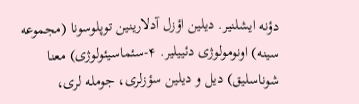دؤنه ایشلنیر. دیلین اؤزل آدلارینین توپلوسونا (مجموعه سینه) اونومولوژی دئییلیر. ۴-سئماسیئولوژی) معنا شوناسلیق) دیل و دیلین سؤزلری، جومله لری،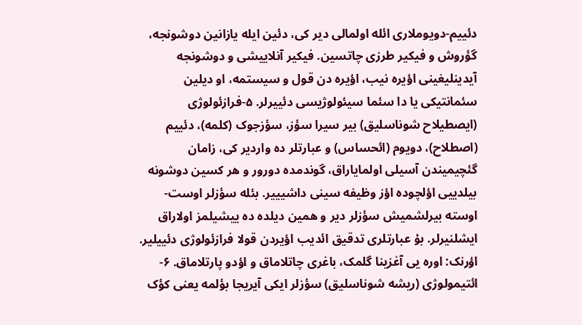دئییم-دویوملاری ائله اولمالی دیر کی، دئین ایله یازانین دوشونجه، گؤروش و فیکیر طرزی چاتسین. فیکیر آنلاییشی و دوشونجه آیدینلیغینی اؤیره نیب، اؤیره دن قول و سیستمه، او دیلین سئمانتیکی یا دا سئما سیئولوژیسی دئییرلر. ۵-فرازئولوژی (ایصطیلاح شوناسلیق) بیر سیرا سؤز، سؤزجوک (کلمه)، دئییم (اصطلاح)، دویوم (ائحساس) و عبارتلر ده واردیر کی، زامان گئچیمیندن آسیلی اولمایاراق، گوندمده دورور و هر کسین دوشونه بیلدییی اؤلچوده اؤز وظیفه سینی داشیییر. بئله سؤزلر اوست- اوسته بیرلشمیش سؤزلر دیر و همین دیلده ده ییشیلمز اولاراق ایشلنیرلر. بۇ عبارتلری تدقیق ائدیب اؤیردن قولا فرازئولوژی دئییلیر. اؤرنک: اوره یی آغزینا گلمک، باغری چاتلاماق و اؤدو پارتلاماق. ۶-ائتیمولوژی (ریشه شوناسلیق) سؤزلر ایکی آیریجا بؤلمه یعنی کؤک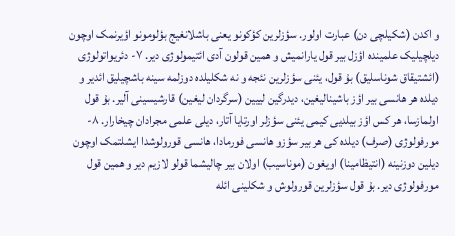و اکدن (شکیلچی دن) عبارت اولور. سؤزلرین کؤکونو یعنی باشلانغیج بؤلومونو اؤیرنمک اوچون دیلچیلیک علمینده اؤزل بیر قول یارانمیش و همین قولون آدی ائتیمولوژی دیر. ۷- دئریواتولوژی (ائشتیقاق شوناسلیق) بۇ قول، یئنی سؤزلرین نئجه و نه شکلیلده دوزلمه سینه باشچیلیق ائدیر و دیلده هر هانسی بیر اؤز باشینالیغین، دیدرگین لییین (سرگردان لیغین) قارشیسینی آلیر. بۇ قول اولمازسا، هر کس اؤز بیلدیی کیمی یئنی سؤزلر اورتایا آتار، دیلی علمی مجرادان چیخارار. ۸- مورفولوژی (صرف) دیلده کی هر بیر سؤزو هانسی فورمادا، هانسی قورولوشدا ایشلتمک اوچون دیلین دوزنینه (انتیظامینا) اویغون (موناسیب) اولان بیر چالیشما قولو لازیم دیر و همین قول مورفولوژی دیر. بۇ قول سؤزلرین قورولوش و شکلینی ائله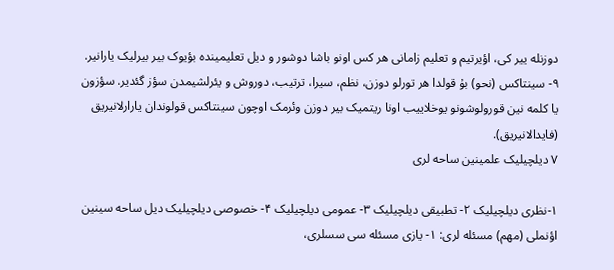دوزنله ییر کی، اؤیرتیم و تعلیم زامانی هر کس اونو باشا دوشور و دیل تعلیمینده بؤیوک بیر بیرلیک یارانیر. ۹- سینتاکس (نحو) بۇ قولدا هر تورلو دوزن، نظم، سیرا، ترتیب، دوروش و یئرلشیمدن سؤز گئدیر. سؤزون یا کلمه نین قورولوشونو یوخلاییب اونا ریتمیک بیر دوزن وئرمک اوچون سینتاکس قولوندان یارارلانیریق (فایدالانیریق).
۷ دیلچیلیک علمینین ساحه لری

۱-نظری دیلچیلیک ۲- تطبیقی دیلچیلیک ۳- عمومی دیلچیلیک ۴- خصوصی دیلچیلیک دیل ساحه سینین اؤنملی (مهم) مسئله لری: ۱- یازی مسئله سی سسلری،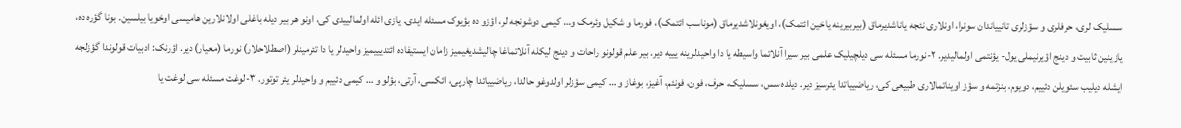سسلیک لری، حرفلری و سؤزلری تانییاندان سونرا، اونلاری نئجه یاناشدیرماق (بیربیرینه یاخین ائتمک)، اویغونلاشدیرماق (موناسب ائتمک)، فورما و شکیل وئرمک و… کیمی دوشونجه لر، اؤزو ده بؤیوک مسئله ایدی. یازی ائله اولمالییدی کی، اونو هر بیر دیله باغلی اولانلارین هامیسی اوخویا بیلسین. بونا گؤره ده، یازینین ثابیت و دینج اؤیرنیملی یول- یؤنتمی اولمالیدیر. ۲-نورما مسئله سی دیلچیلیک علمی بیر سیرا آنلاتما واسیطه یا دا واحیدلرینه یییه دیر. بیر علم قولونو راحات و دینج لیکله آنلاتماغا چالیشدیغیمیز زامان ایستیفاده ائتدیییمیز واحیدلر یا دا تئرمینلر (اصطلاحلار) نورما (معیار) دیر. اؤرنک: ادبیات قولوندا گؤزلجه ایشله دیلیب سئویلن دئییم، دویوم، بنزتمه و سؤز اویناتمالاری طبیعی کی، ریاضییاتدا یئرسیز دیر. دیلده سس، سسلیک، حرف، فون، فونئم، آغیز، بوغاز و … کیمی سؤزلر اولدوغو حالدا، ریاضییاتدا چارپی، ائکسی، آرتی، بؤلو و … کیمی دئییم و واحیدلر یئر توتور. ۳-لوغت مسئله سی لوغت یا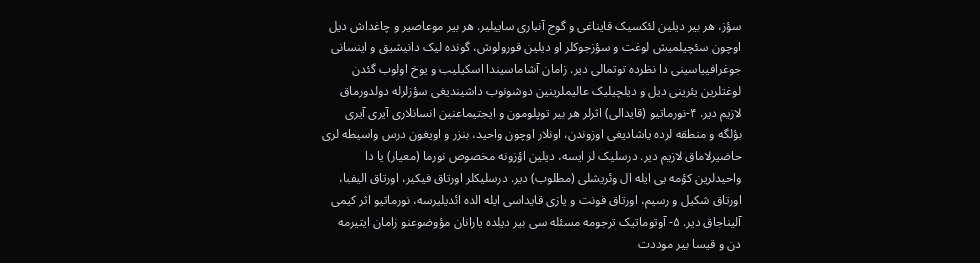سؤز، هر بیر دیلین لئکسیک قایناغی و گوج آنباری ساییلیر. هر بیر موعاصیر و چاغداش دیل اوچون سئچیلمیش لوغت و سؤزجوکلر او دیلین قورولوش، گونده لیک دانیشیق و اینسانی جوغرافییاسینی دا نظرده توتمالی دیر. زامان آشاماسیندا اسکیلیب و یوخ اولوب گئدن لوغتلرین یئرینی دیل و دیلچیلیک عالیملرینین دوشونوب داشیندیغی سؤزلرله دولدورماق لازیم دیر. ۴-نورماتیو (قایدالی) اثرلر هر بیر توپلومون و ایجتیماعنین انسانلاری آیری آیری بؤلگه و منطقه لرده یاشادیغی اوزوندن، اونلار اوچون واحید، بنزر و اویغون درس واسیطه لری حاضیرلاماق لازیم دیر. درسلیک لر ایسه، دیلین اؤزونه مخصوص نورما (معیار) یا دا واحیدلرین کؤمه یی ایله ال وئریشلی (مطلوب) دیر. درسلیکلر اورتاق فیکیر، اورتاق الیفبا، اورتاق شکیل و رسیم، اورتاق فونت و یازی قایداسی ایله الده ائدیلیرسه، نورماتیو اثر کیمی آلیناجاق دیر. ۵- آوتوماتیک ترجومه مسئله سی بیر دیلده یارانان مؤوضوعنو زامان ایتیرمه دن و قیسا بیر موددت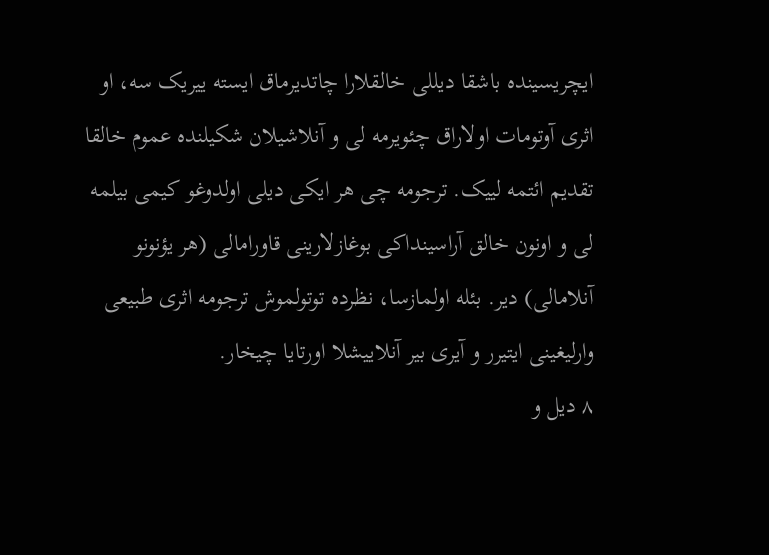ایچریسینده باشقا دیللی خالقلارا چاتدیرماق ایسته ییریک سه، او اثری آوتومات اولاراق چئویرمه لی و آنلاشیلان شکیلنده عموم خالقا تقدیم ائتمه لییک. ترجومه چی هر ایکی دیلی اولدوغو کیمی بیلمه لی و اونون خالق آراسینداکی بوغازلارینی قاورامالی (هر یؤنونو آنلامالی) دیر. بئله اولمازسا، نظرده توتولموش ترجومه اثری طبیعی وارلیغینی ایتیرر و آیری بیر آنلاییشلا اورتایا چیخار.
۸ دیل و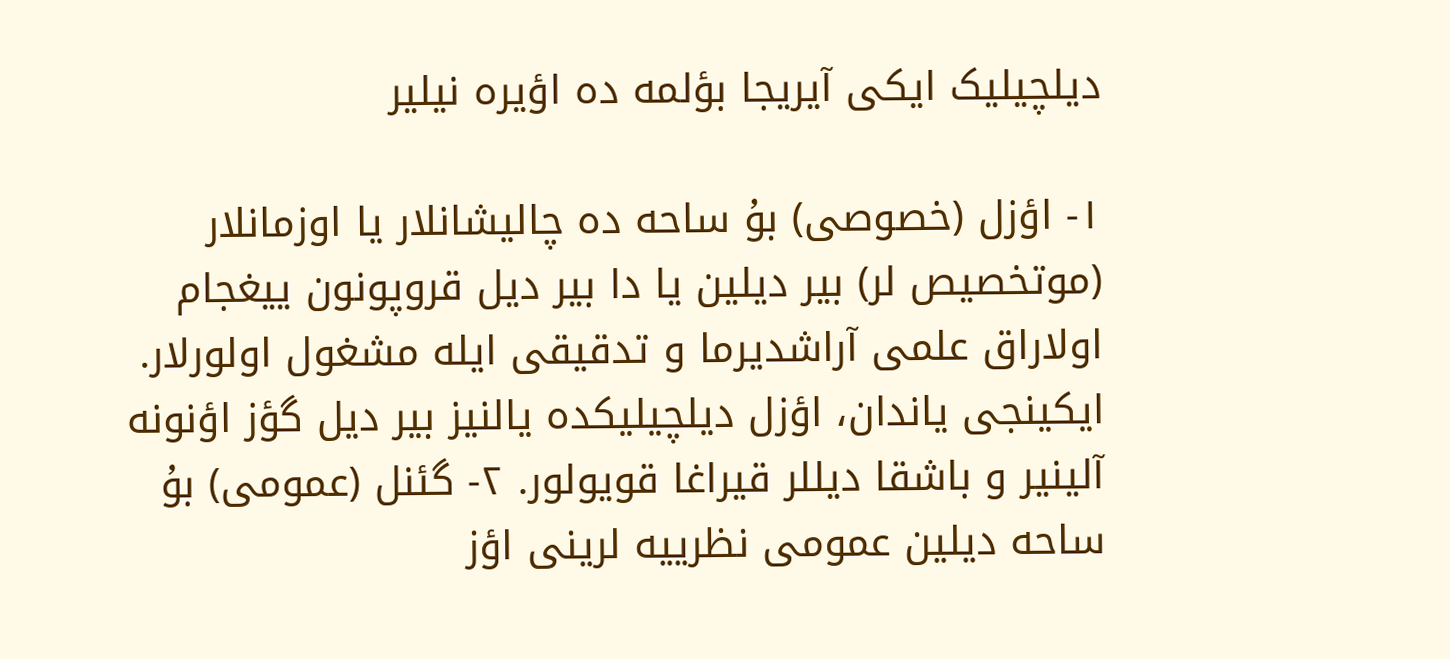دیلچیلیک ایکی آیریجا بؤلمه ده اؤیره نیلیر

۱- اؤزل (خصوصی) بۇ ساحه ده چالیشانلار یا اوزمانلار (موتخصیص لر) بیر دیلین یا دا بیر دیل قروپونون ییغجام اولاراق علمی آراشدیرما و تدقیقی ایله مشغول اولورلار. ایکینجی یاندان، اؤزل دیلچیلیکده یالنیز بیر دیل گؤز اؤنونه آلینیر و باشقا دیللر قیراغا قویولور. ۲- گئنل (عمومی) بۇ ساحه دیلین عمومی نظرییه لرینی اؤز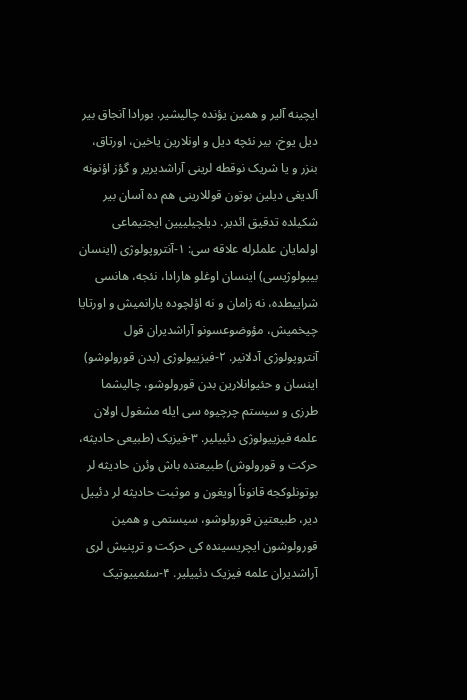ایچینه آلیر و همین یؤنده چالیشیر. بورادا آنجاق بیر دیل یوخ، بیر نئچه دیل و اونلارین یاخین، اورتاق، بنزر و یا شریک نوقطه لرینی آراشدیریر و گؤز اؤنونه آلدیغی دیلین بوتون قوللارینی هم ده آسان بیر شکیلده تدقیق ائدیر. دیلچیلییین ایجتیماعی اولمایان علملرله علاقه سی: ۱-آنتروپولوژی (اینسان بییولوژیسی) اینسان اوغلو هارادا، نئجه، هانسی شراییطده، نه زامان و نه اؤلچوده یارانمیش و اورتایا چیخمیش، مؤوضوعسونو آراشدیران قول آنتروپولوژی آدلانیر. ۲-فیزییولوژی (بدن قورولوشو) اینسان و حئیوانلارین بدن قورولوشو، چالیشما طرزی و سیستم چرچیوه سی ایله مشغول اولان علمه فیزییولوژی دئییلیر. ۳-فیزیک (طبیعی حادیثه، حرکت و قورولوش) طبیعتده باش وئرن حادیثه لر بوتونلوکجه قانوناً اویغون و موثبت حادیثه لر دئییل دیر، طبیعتین قورولوشو، سیستمی و همین قورولوشون ایچریسینده کی حرکت و ترپنیش لری آراشدیران علمه فیزیک دئییلیر. ۴-سئمییوتیک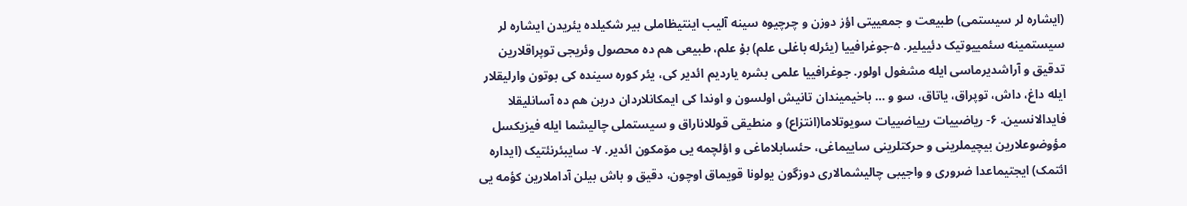(ایشاره لر سیستمی) طبیعت و جمعییتی اؤز دوزن و چرچیوه سینه آلیب اینتیظاملی بیر شکیلده یئریدن ایشاره لر سیستمینه سئمییوتیک دئییلیر. ۵-جوغرافییا (یئرله باغلی علم) بۇ علم، طبیعی هم ده محصول وئریجی توپراقلارین تدقیق و آراشدیرماسی ایله مشغول اولور. جوغرافییا علمی بشره یاردیم ائدیر کی، یئر کوره سینده کی بوتون وارلیقلار ایله داغ، داش، توپراق، یاتاق، سو و … باخیمیندان تانیش اولسون و اوندا کی ایمکانلاردان درین هم ده آسانلیقلا فایدالانسین. ۶- ریاضییات رییاضییات سویوتلاما(انتزاع) و منطیقی قوللاناراق و سیستملی چالیشما ایله فیزیکسل مؤوضوعلارین بیچیملرینی و حرکتلرینی ساییماغی، حئسابلاماغی و اؤلچمه یی مۆمکون ائدیر. ۷- سایبئرنئتیک (ایداره ائتمک) ایجتیماعدا ضروری و واجیبی چالیشمالاری دوزگون یولونا قویماق اوچون، دقیق و باش بیلن آداملارین کؤمه یی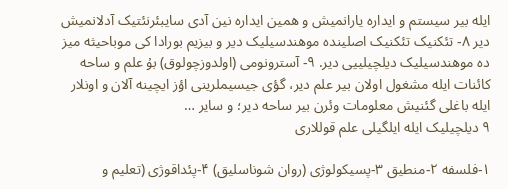ایله بیر سیستم و ایداره یارانمیش و همین ایداره نین آدی سایبئرنئتیک آدلانمیش دیر ۸- تئکنیک تئکنیک اصلینده موهندسیلیک دیر و بیزیم بورادا کی موباحیثه میز ده موهندسیلیک دیلچیلییی دیر. ۹- آسترونومی (اولدوزچولوق) بۇ علم و ساحه کائنات ایله مشغول اولان بیر علم دیر، گؤی جیسیملرینی اؤز ایچینه آلان و اونلار ایله باغلی گئنیش معلومات وئرن بیر ساحه دیر؛ و سایر …
۹ دیلچیلیک ایله ایلگیلی علم قوللاری

۱-فلسفه ۲-منطیق ۳-پسیکولوژی (روان شوناسلیق) ۴-پئداقوژی (تعلیم و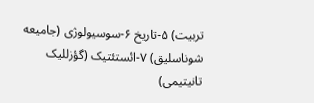تربیت) ۵-تاریخ ۶-سوسیولوژی (جامیعه شوناسلیق) ۷-ائستئتیک (گؤزللیک تانیتیمی)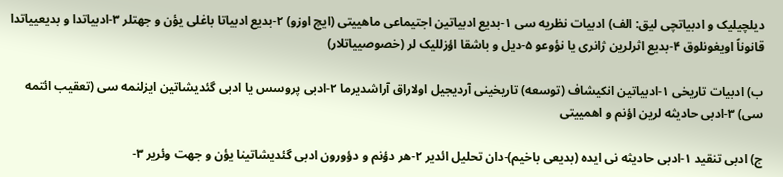دیلچیلیک و ادبیاتچی لیق: الف) ادبیات نظریه سی ۱-بدیع ادبیاتین اجتیماعی ماهییتی (ایچ اوزو) ۲-بدیع ادبیاتا باغلی یؤن و جهتلر ۳-ادبیاتدا و بدیعییاتدا قانوناً اویغونلوق ۴-بدیع اثرلرین ژانری یا نؤوعو ۵-دیل و باشقا اؤزللیک لر (خصوصییاتلار)

ب) ادبیات تاریخی ۱-ادبیاتین انکیشاف (توسعه) تاریخینی آردیجیل اولاراق آراشدیرما ۲-ادبی پروسس یا ادبی گئدیشاتین ایزلنمه سی (تعقیب ائتمه سی) ۳-ادبی حادیثه لرین اؤنم و اهمییتی

ج) ادبی تنقید ۱-ادبی حادیثه نی ایده (بدیعی باخیم)-دان تحلیل ائدیر ۲-هر دؤنم و دؤورون ادبی گئدیشاتینا یؤن و جهت وئریر ۳-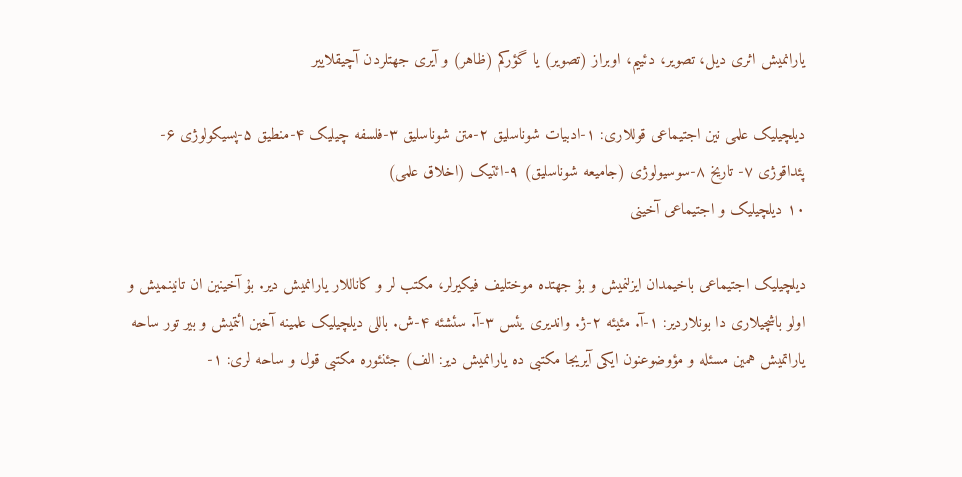یارانمیش اثری دیل، تصویر، دئییم، اوبراز (تصویر) یا گؤرکم (ظاهر) و آیری جهتلردن آچیقلاییر

دیلچیلیک علمی نین اجتیماعی قوللاری: ۱-ادبیات شوناسلیق ۲-متن شوناسلیق ۳-فلسفه چیلیک ۴-منطیق ۵-پسیکولوژی ۶-پئداقوژی ۷- تاریخ ۸-سوسیولوژی (جامیعه شوناسلیق) ۹-ائتیک (اخلاق علمی)
۱۰ دیلچیلیک و اجتیماعی آخینی

دیلچیلیک اجتیماعی باخیمدان ایزلنمیش و بۇ جهتده موختلیف فیکیرلر، مکتب لر و کاناللار یارانمیش دیر. بۇ آخینین ان تانینمیش و اولو باشچیلاری دا بونلاردیر: ۱-آ. مئیئه ۲-ژ. واندیری یئس ۳-آ. سئشئه ۴-ش. باللی دیلچیلیک علمینه آخین ائتمیش و بیر تور ساحه یاراتمیش همین مسئله و مؤوضوعنون ایکی آیریجا مکتبی ده یارانمیش دیر: الف) جئنئوره مکتبی قول و ساحه لری: ۱-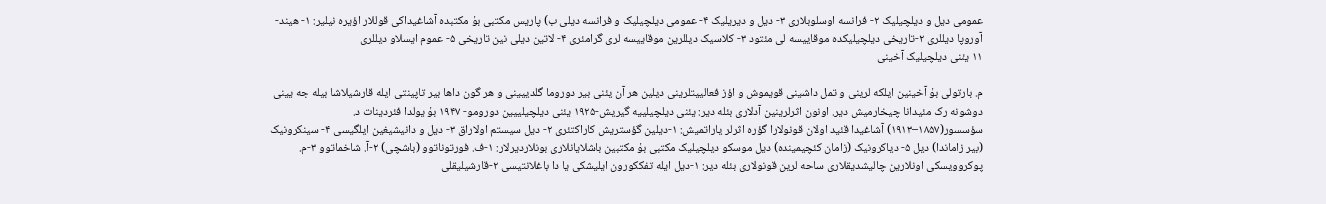عمومی دیل و دیلچیلیک ۲- فرانسه اوسلوبلاری ۳- دیل و دیریلیک ۴- عمومی دیلچیلیک و فرانسه دیلی ب) پاریس مکتبی بۇ مکتبده آشاغیداکی قوللار اؤیره نیلیر: ۱- هیند- آوروپا دیللری ۲-تاریخی دیلچیلیکده موقاییسه لی مئتود ۳- کلاسیک دیللرین موقاییسه لری گرامئری ۴- لاتین دیلی نین تاریخی ۵- عموم ایسلاو دیللری
۱۱ یئنی دیلچیلیک آخینی

م. بارتولی بۇ آخینین ایلکه لرینی و تمل داشینی قویموش و اؤز فعالییتلرینی دیلین هر آن یئنی بیر دوروما گلدییینی و هر گون داها بیر تاپینتی ایله قارشیلاشا بیله جه یینی دوشونه رک مئیدانا چیخارمیش دیر. اونون اثرلرینین آدلاری بئله دیر: یئنی دیلچیلییه گیریش-۱۹۲۵ یئنی دیلچیلییین دورومو- ۱۹۴۷ بۇ یولدا فئردینات د. سؤسسور(۱۸۵۷–۱۹۱۳) آشاغیدا قئید اولان قونولارا گؤره اثرلر یاراتمیش: ۱-دیلین گؤستریش کاراکتئری ۲- دیل سیستم اولاراق ۳- دیل و دانیشیغین ایلگیسی ۴- سینکرونیک (بیر زاماندا) دیل ۵- دیاکرونیک (زامان کئچیمینده) دیل موسکو دیلچیلیک مکتبی بۇ مکتبین باشلایانلاری بونلاردیرلار: ۱-ف. فورتوناتوو (باشچی) ۲-آ. شاخماتوو ۳-م. پوکروویسکی اونلارین چالیشدیقلاری ساحه لرین قونولاری بئله دیر: ۱-دیل ایله تفککورون ایلیشکی یا دا باغلانتیسی ۲-قارشیلیقلی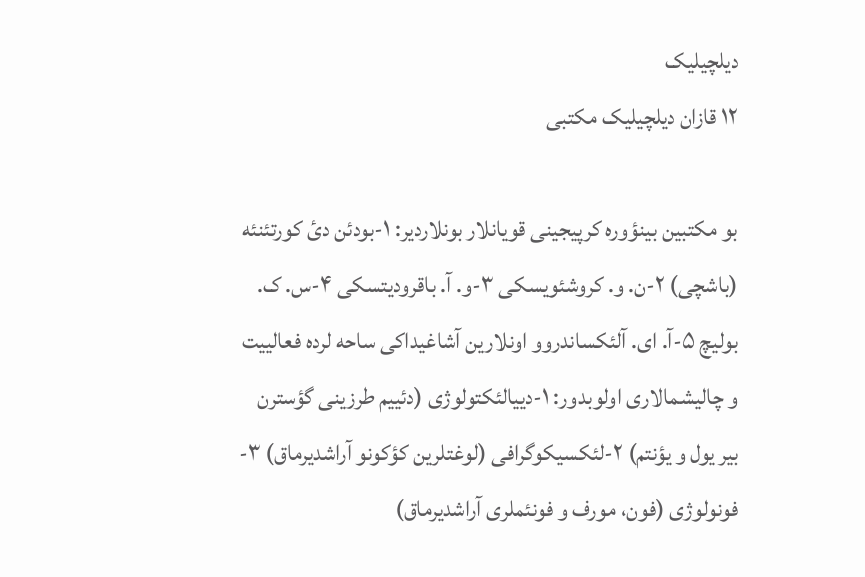دیلچیلیک
۱۲ قازان دیلچیلیک مکتبی

بو مکتبین بینؤوره کرپیجینی قویانلار بونلاردیر: ۱-بودئن دئ کورتئنئه (باشچی) ۲-ن. و. کروشئویسکی ۳-و. آ. باقرودیتسکی ۴-س. ک. بولیچ ۵-آ. ای. آلئکساندروو اونلارین آشاغیداکی ساحه لرده فعالییت و چالیشمالاری اولوبدور: ۱-دییالئکتولوژی (دئییم طرزینی گؤسترن بیر یول و یؤنتم) ۲-لئکسیکوگرافی (لوغتلرین کؤکونو آراشدیرماق) ۳-فونولوژی (فون، مورف و فونئملری آراشدیرماق)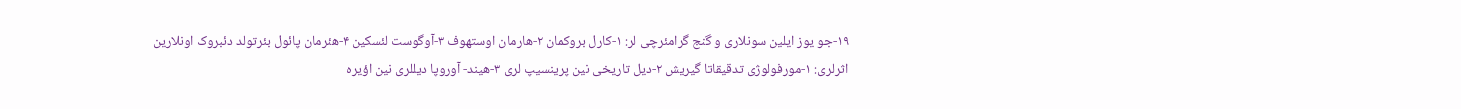۱۹-جو یوز ایلین سونلاری و گنج گرامئرچی لر: ۱-کارل بروکمان ۲-هارمان اوستهوف ۳-آوگوست لئسکین ۴-هئرمان پائول بئرتولد دئبروک اونلارین اثرلری: ۱-مورفولوژی تدقیقاتا گیریش ۲-دیل تاریخی نین پرینسیپ لری ۳-هیند- آوروپا دیللری نین اؤیره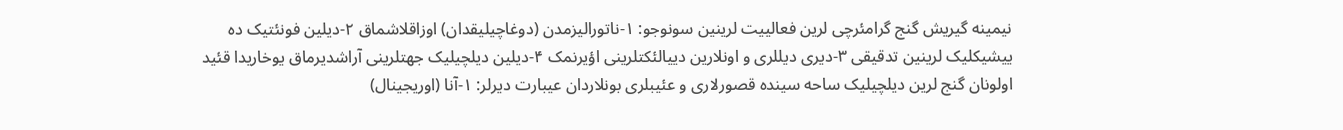نیمینه گیریش گنج گرامئرچی لرین فعالییت لرینین سونوجو: ۱-ناتورالیزمدن (دوغاچیلیقدان) اوزاقلاشماق ۲-دیلین فونئتیک ده ییشیکلیک لرینین تدقیقی ۳-دیری دیللری و اونلارین دییالئکتلرینی اؤیرنمک ۴-دیلین دیلچیلیک جهتلرینی آراشدیرماق یوخاریدا قئید اولونان گنج لرین دیلچیلیک ساحه سینده قصورلاری و عئیبلری بونلاردان عیبارت دیرلر: ۱-آنا (اوریجینال)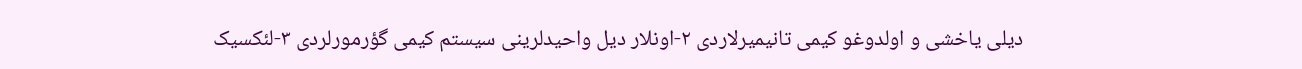دیلی یاخشی و اولدوغو کیمی تانیمیرلاردی ۲-اونلار دیل واحیدلرینی سیستم کیمی گؤرمورلردی ۳-لئکسیک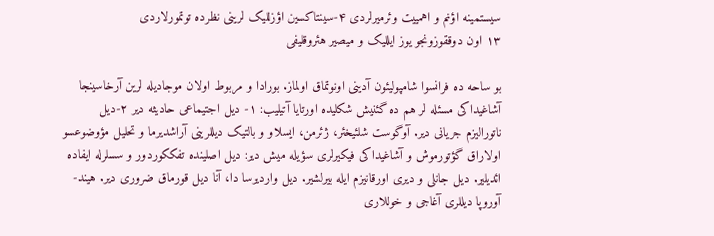سیستمینه اؤنم و اهمییت وئرمیرلردی ۴-سینتاکسین اؤزللیک لرینی نظرده توتمورلاردی
۱۳ اون دوققوزونجو یوز ایللیک و میصیر هئروقلیفی

بو ساحه ده فرانسوا شامپولیئون آدینی اونوتماق اولماز. بورادا و مربوط اولان موجادیله لرین آرخاسینجا آشاغیداکی مسئله لر هم ده گئنیش شکلیده اورتایا آتیلیب: ۱- دیل اجتیماعی حادیثه دیر ۲-دیل ناتورالیزم جریانی دیر. آوگوست شلئیخئر، ژئرمن، ایسلاو و بالتیک دیللرینی آراشدیرما و تحلیل مؤوضوعسو اولاراق گؤتورموش و آشاغیداکی فیکیرلری سؤیله میش دیر: دیل اصلینده تفککوردور و سسلرله ایفاده ائدیلیر. دیل جانلی و دیری اورقانیزم ایله بیرلشیر. دیل واردیرسا دا، آنا دیل قورماق ضروری دیر. هیند- آوروپا دیللری آغاجی و خوللاری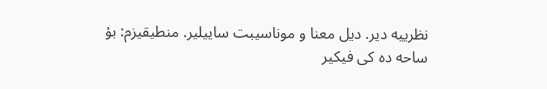نظرییه دیر. دیل معنا و موناسیبت ساییلیر. منطیقیزم: بۇ ساحه ده کی فیکیر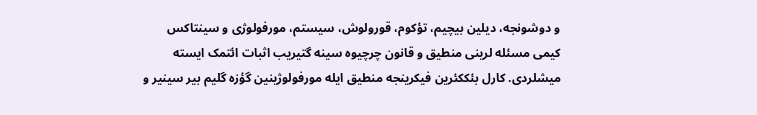و دوشونجه، دیلین بیچیم، تؤکوم، قورولوش، سیستم، مورفولوژی و سینتاکس کیمی مسئله لرینی منطیق و قانون چرچیوه سینه گتیریب اثبات ائتمک ایسته میشلردی. کارل بئککئرین فیکرینجه منطیق ایله مورفولوژینین گؤزه گلیم بیر سینیر و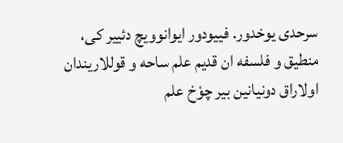سرحدی یوخدور. فییودور ایوانوویچ دئییر کی، منطیق و فلسفه ان قدیم علم ساحه و قوللاریندان اولاراق دونیانین بیر چوْخ علم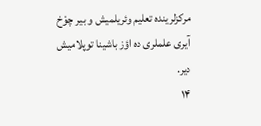مرکزلرینده تعلیم وئریلمیش و بیر چوْخ آیری علملری ده اؤز باشینا توپلامیش دیر.
۱۴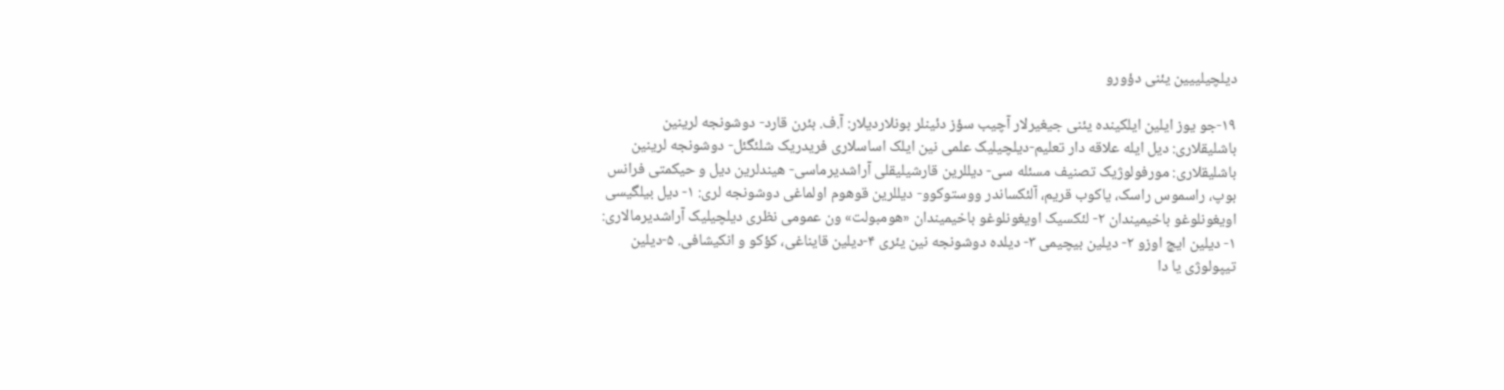دیلچیلییین یئنی دؤورو

۱۹-جو یوز ایلین ایلکینده یئنی جیغیرلار آچیب سؤز دئینلر بونلاردیلار: آ.ف. بئرن قارد- دوشونجه لرینین باشلیقلاری: دیل ایله علاقه دار تعلیم-دیلچیلیک علمی نین ایلک اساسلاری فریدریک شلئگئل- دوشونجه لرینین باشلیقلاری: مورفولوژیک تصنیف مسئله سی- دیللرین قارشیلیقلی آراشدیرماسی- هیندلرین دیل و حیکمتی فرانس بوپ، راسموس راسک، یاکوب قریم، آلئکساندر ووستوکوو- دیللرین قوهوم اولماغی دوشونجه لری: ۱- دیل بیلگیسی اویغونلوغو باخیمیندان ۲- لئکسیک اویغونلوغو باخیمیندان «هومبولت» ون عمومی نظری دیلچیلیک آراشدیرمالاری: ۱- دیلین ایچ اوزو ۲- دیلین بیچیمی ۳- دیلده دوشونجه نین یئری ۴-دیلین قایناغی، کؤکو و انکیشافی. ۵-دیلین تیپولوژی یا دا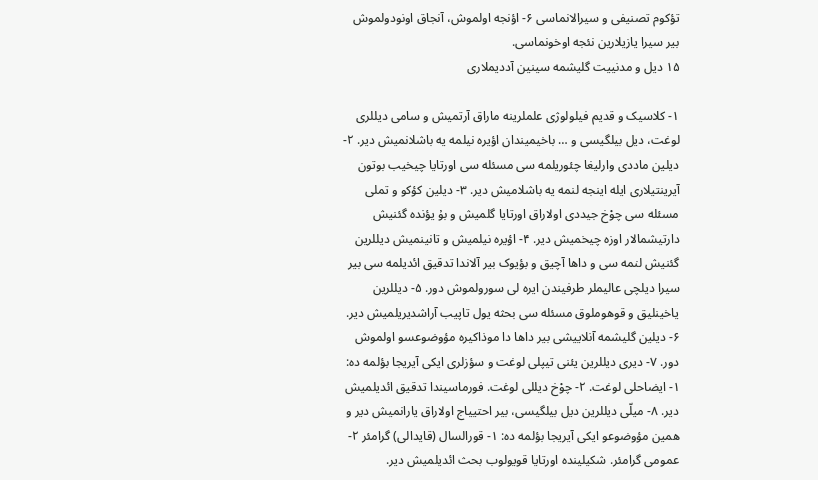تؤکوم تصنیفی و سیرالانماسی ۶- اؤنجه اولموش، آنجاق اونودولموش بیر سیرا یازیلارین نئجه اوخونماسی.
۱۵ دیل و مدنییت گلیشمه سینین آددیملاری

۱- کلاسیک و قدیم فیلولوژی علملرینه ماراق آرتمیش و سامی دیللری لوغت، دیل بیلگیسی و … باخیمیندان اؤیره نیلمه یه باشلانمیش دیر. ۲- دیلین ماددی وارلیغا چئوریلمه سی مسئله سی اورتایا چیخیب بوتون آیرینتیلاری ایله اینجه لنمه یه باشلامیش دیر. ۳- دیلین کؤکو و تملی مسئله سی چوْخ جیددی اولاراق اورتایا گلمیش و بۇ یؤنده گئنیش دارتیشمالار اوزه چیخمیش دیر. ۴- اؤیره نیلمیش و تانینمیش دیللرین گئنیش لنمه سی و داها آچیق و بؤیوک بیر آلاندا تدقیق ائدیلمه سی بیر سیرا دیلچی عالیملر طرفیندن ایره لی سورولموش دور. ۵- دیللرین یاخینلیق و قوهوملوق مسئله سی بحثه یول تاپیب آراشدیریلمیش دیر. ۶- دیلین گلیشمه آنلاییشی بیر داها دا موذاکیره مؤوضوعسو اولموش دور. ۷- دیری دیللرین یئنی تیپلی لوغت و سؤزلری ایکی آیریجا بؤلمه ده: ۱- ایضاحلی لوغت. ۲- چوْخ دیللی لوغت. فورماسیندا تدقیق ائدیلمیش دیر. ۸- میلّی دیللرین دیل بیلگیسی، بیر احتییاج اولاراق یارانمیش دیر و همین مؤوضوعو ایکی آیریجا بؤلمه ده: ۱- قورالسال (قایدالی) گرامئر ۲- عمومی گرامئر. شکیلینده اورتایا قویولوب بحث ائدیلمیش دیر.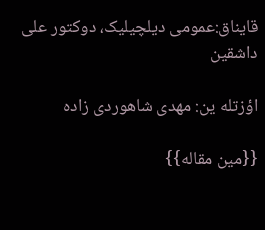قایناق:عمومی دیلچیلیک، دوکتور علی داشقین

اؤزتله ین: مهدی شاهوردی زاده

{{مین مقاله}}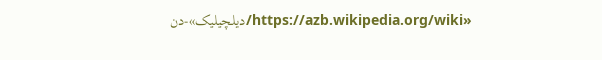«https://azb.wikipedia.org/wiki/دیلچیلیک»-دن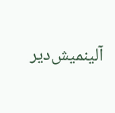آلینمیش‌دیر